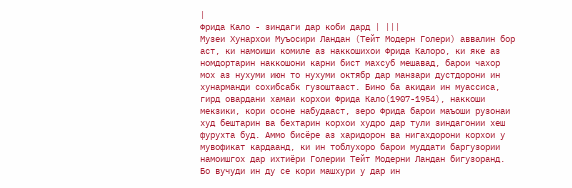|
Фрида Кало - зиндаги дар коби дард | |||
Музеи Хунархои Муъосири Ландан (Тейт Модерн Голери) аввалин бор аст, ки намоиши комиле аз наккошихои Фрида Калоро, ки яке аз номдортарин наккошони карни бист махсуб мешавад, барои чахор мох аз нухуми июн то нухуми октябр дар манзари дустдорони ин хунарманди сохибсабк гузоштааст. Бино ба акидаи ин муассиса, гирд овардани хамаи корхои Фрида Кало(1907-1954), наккоши мекзики, кори осоне набудааст, зеро Фрида барои маъоши рузонаи худ бештарин ва бехтарин корхои худро дар тули зиндагонии хеш фурухта буд. Аммо бисёре аз харидорон ва нигахдорони корхои у мувофикат кардаанд, ки ин тоблухоро барои муддати баргузории намоишгох дар ихтиёри Голерии Тейт Модерни Ландан бигузоранд. Бо вучуди ин ду се кори машхури у дар ин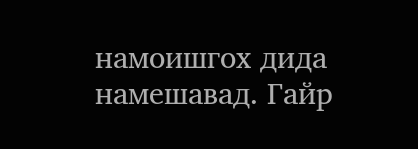намоишгох дида намешавад. Гайр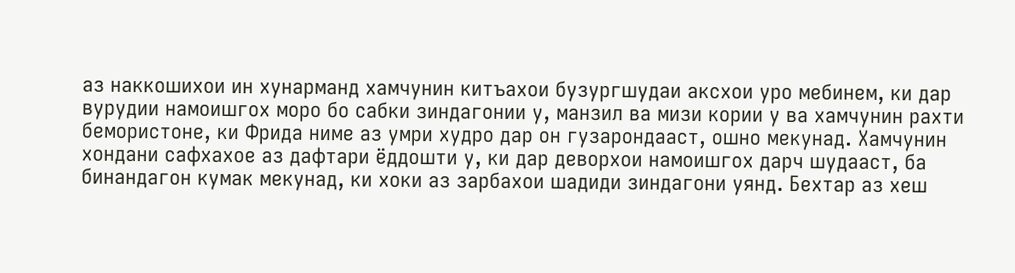аз наккошихои ин хунарманд хамчунин китъахои бузургшудаи аксхои уро мебинем, ки дар вурудии намоишгох моро бо сабки зиндагонии у, манзил ва мизи кории у ва хамчунин рахти бемористоне, ки Фрида ниме аз умри худро дар он гузарондааст, ошно мекунад. Хамчунин хондани сафхахое аз дафтари ёддошти у, ки дар деворхои намоишгох дарч шудааст, ба бинандагон кумак мекунад, ки хоки аз зарбахои шадиди зиндагони уянд. Бехтар аз хеш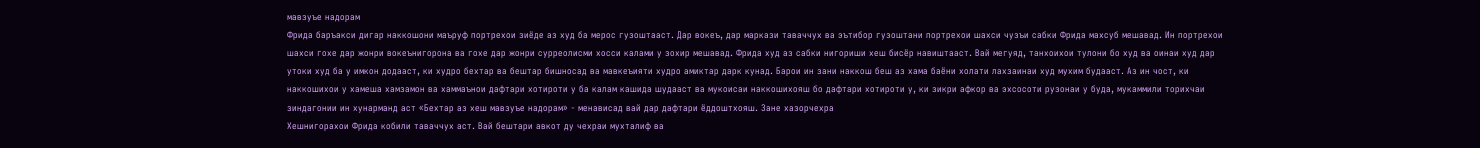мавзуъе надорам
Фрида баръакси дигар наккошони маъруф портрехои зиёде аз худ ба мерос гузоштааст. Дар вокеъ, дар маркази таваччух ва эътибор гузоштани портрехои шахси чузъи сабки Фрида махсуб мешавад. Ин портрехои шахси гохе дар жонри вокеънигорона ва гохе дар жонри сурреолисми хосси калами у зохир мешавад. Фрида худ аз сабки нигориши хеш бисёр навиштааст. Вай мегуяд, танхоихои тулони бо худ ва оинаи худ дар утоки худ ба у имкон додааст, ки худро бехтар ва бештар бишносад ва мавкеъияти худро амиктар дарк кунад. Барои ин зани наккош беш аз хама баёни холати лахзаинаи худ мухим будааст. Аз ин чост, ки наккошихои у хамеша хамзамон ва хаммаънои дафтари хотироти у ба калам кашида шудааст ва мукоисаи наккошихояш бо дафтари хотироти у, ки зикри афкор ва эхсосоти рузонаи у буда, мукаммили торихчаи зиндагонии ин хунарманд аст «Бехтар аз хеш мавзуъе надорам» - менависад вай дар дафтари ёддоштхояш. Зане хазорчехра
Хешнигорахои Фрида кобили таваччух аст. Вай бештари авкот ду чехраи мухталиф ва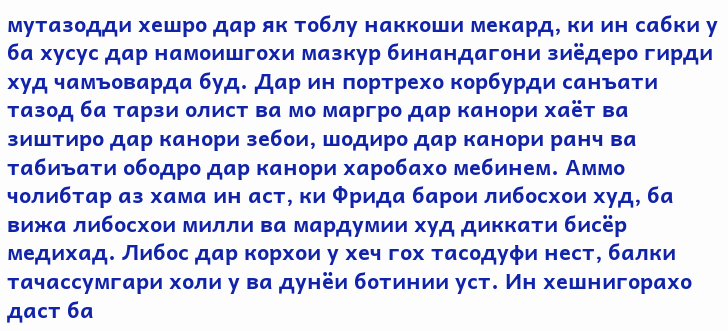мутазодди хешро дар як тоблу наккоши мекард, ки ин сабки у ба хусус дар намоишгохи мазкур бинандагони зиёдеро гирди худ чамъоварда буд. Дар ин портрехо корбурди санъати тазод ба тарзи олист ва мо маргро дар канори хаёт ва зиштиро дар канори зебои, шодиро дар канори ранч ва табиъати ободро дар канори харобахо мебинем. Аммо чолибтар аз хама ин аст, ки Фрида барои либосхои худ, ба вижа либосхои милли ва мардумии худ диккати бисёр медихад. Либос дар корхои у хеч гох тасодуфи нест, балки тачассумгари холи у ва дунёи ботинии уст. Ин хешнигорахо даст ба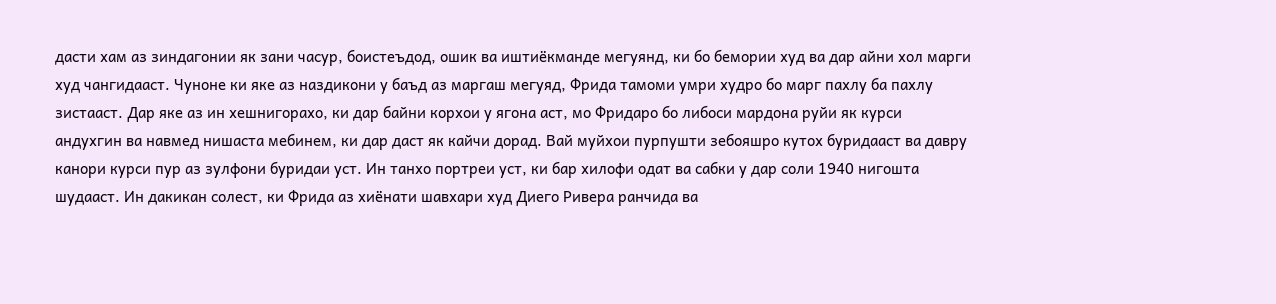дасти хам аз зиндагонии як зани часур, боистеъдод, ошик ва иштиёкманде мегуянд, ки бо бемории худ ва дар айни хол марги худ чангидааст. Чуноне ки яке аз наздикони у баъд аз маргаш мегуяд, Фрида тамоми умри худро бо марг пахлу ба пахлу зистааст. Дар яке аз ин хешнигорахо, ки дар байни корхои у ягона аст, мо Фридаро бо либоси мардона руйи як курси андухгин ва навмед нишаста мебинем, ки дар даст як кайчи дорад. Вай муйхои пурпушти зебояшро кутох буридааст ва давру канори курси пур аз зулфони буридаи уст. Ин танхо портреи уст, ки бар хилофи одат ва сабки у дар соли 1940 нигошта шудааст. Ин дакикан солест, ки Фрида аз хиёнати шавхари худ Диего Ривера ранчида ва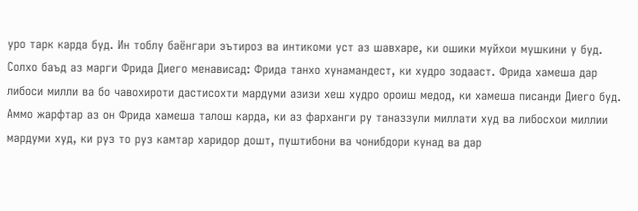уро тарк карда буд. Ин тоблу баёнгари эътироз ва интикоми уст аз шавхаре, ки ошики муйхои мушкини у буд. Солхо баъд аз марги Фрида Диего менависад: Фрида танхо хунамандест, ки худро зодааст. Фрида хамеша дар либоси милли ва бо чавохироти дастисохти мардуми азизи хеш худро ороиш медод, ки хамеша писанди Диего буд. Аммо жарфтар аз он Фрида хамеша талош карда, ки аз фарханги ру таназзули миллати худ ва либосхои миллии мардуми худ, ки руз то руз камтар харидор дошт, пуштибони ва чонибдори кунад ва дар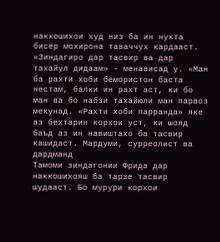наккошихои худ низ ба ин нукта бисёр мохирона таваччух кардааст. «Зиндагиро дар тасвир ва дар тахайул дидаам» - менависад у. «Ман ба рахти хоби бемористон баста нестам, балки ин рахт аст, ки бо ман ва бо набзи тахайюли ман парвоз мекунад. «Рахти хоби парранда» яке аз бехтарин корхои уст, ки шояд баъд аз ин навиштахо ба тасвир кашидаст. Мардуми, сурреолист ва дардманд
Тамоми зиндагонии Фрида дар наккошихояш ба тарзе тасвир шудааст. Бо мурури корхои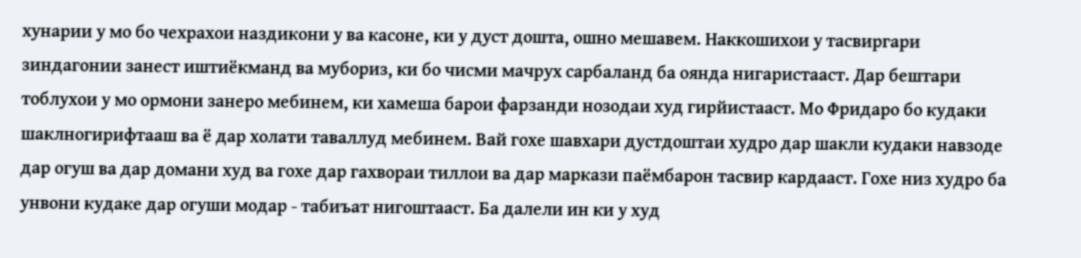хунарии у мо бо чехрахои наздикони у ва касоне, ки у дуст дошта, ошно мешавем. Наккошихои у тасвиргари зиндагонии занест иштиёкманд ва мубориз, ки бо чисми мачрух сарбаланд ба оянда нигаристааст. Дар бештари тоблухои у мо ормони занеро мебинем, ки хамеша барои фарзанди нозодаи худ гирйистааст. Мо Фридаро бо кудаки шаклногирифтааш ва ё дар холати таваллуд мебинем. Вай гохе шавхари дустдоштаи худро дар шакли кудаки навзоде дар огуш ва дар домани худ ва гохе дар гахвораи тиллои ва дар маркази паёмбарон тасвир кардааст. Гохе низ худро ба унвони кудаке дар огуши модар - табиъат нигоштааст. Ба далели ин ки у худ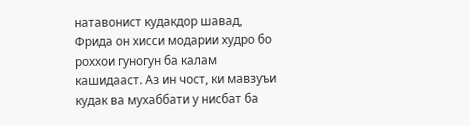натавонист кудакдор шавад, Фрида он хисси модарии худро бо роххои гуногун ба калам кашидааст. Аз ин чост, ки мавзуъи кудак ва мухаббати у нисбат ба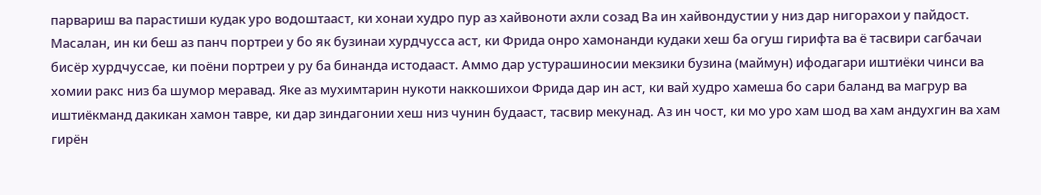парвариш ва парастиши кудак уро водоштааст, ки хонаи худро пур аз хайвоноти ахли созад Ва ин хайвондустии у низ дар нигорахои у пайдост. Масалан, ин ки беш аз панч портреи у бо як бузинаи хурдчусса аст, ки Фрида онро хамонанди кудаки хеш ба огуш гирифта ва ё тасвири сагбачаи бисёр хурдчуссае, ки поёни портреи у ру ба бинанда истодааст. Аммо дар устурашиносии мекзики бузина (маймун) ифодагари иштиёки чинси ва хомии ракс низ ба шумор меравад. Яке аз мухимтарин нукоти наккошихои Фрида дар ин аст, ки вай худро хамеша бо сари баланд ва магрур ва иштиёкманд дакикан хамон тавре, ки дар зиндагонии хеш низ чунин будааст, тасвир мекунад. Аз ин чост, ки мо уро хам шод ва хам андухгин ва хам гирён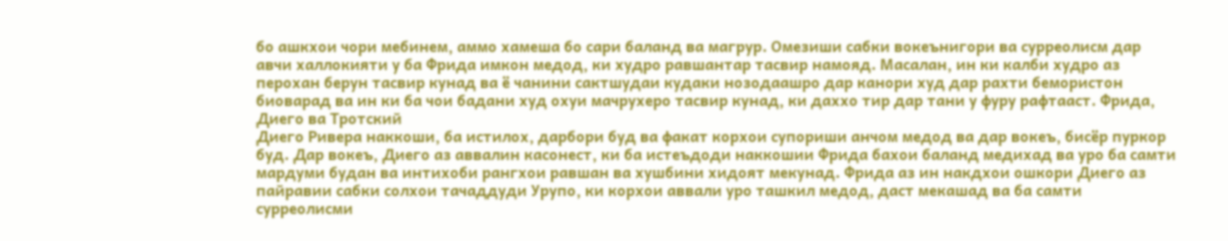бо ашкхои чори мебинем, аммо хамеша бо сари баланд ва магрур. Омезиши сабки вокеънигори ва сурреолисм дар авчи халлокияти у ба Фрида имкон медод, ки худро равшантар тасвир намояд. Масалан, ин ки калби худро аз перохан берун тасвир кунад ва ё чанини сактшудаи кудаки нозодаашро дар канори худ дар рахти бемористон биоварад ва ин ки ба чои бадани худ охуи мачрухеро тасвир кунад, ки даххо тир дар тани у фуру рафтааст. Фрида, Диего ва Тротский
Диего Ривера наккоши, ба истилох, дарбори буд ва факат корхои супориши анчом медод ва дар вокеъ, бисёр пуркор буд. Дар вокеъ, Диего аз аввалин касонест, ки ба истеъдоди наккошии Фрида бахои баланд медихад ва уро ба самти мардуми будан ва интихоби рангхои равшан ва хушбини хидоят мекунад. Фрида аз ин накдхои ошкори Диего аз пайравии сабки солхои тачаддуди Урупо, ки корхои аввали уро ташкил медод, даст мекашад ва ба самти сурреолисми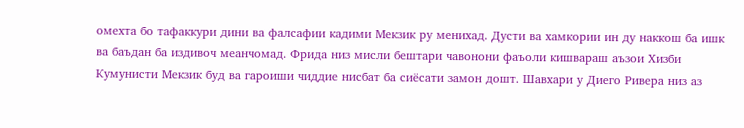омехта бо тафаккури дини ва фалсафии кадими Мекзик ру менихад. Дусти ва хамкории ин ду наккош ба ишк ва баъдан ба издивоч меанчомад. Фрида низ мисли бештари чавонони фаъоли кишвараш аъзои Хизби Кумунисти Мекзик буд ва гароиши чиддие нисбат ба сиёсати замон дошт. Шавхари у Диего Ривера низ аз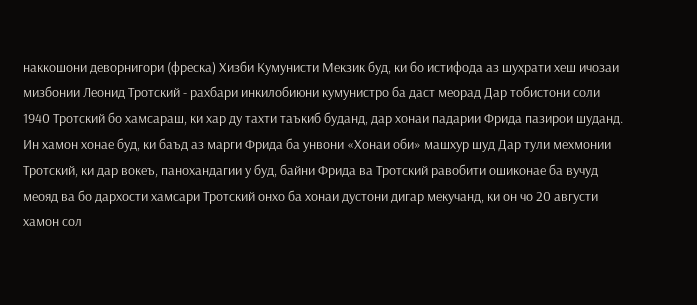наккошони деворнигори (фреска) Хизби Кумунисти Мекзик буд, ки бо истифода аз шухрати хеш ичозаи мизбонии Леонид Тротский - рахбари инкилобиюни кумунистро ба даст меорад Дар тобистони соли 1940 Тротский бо хамсараш, ки хар ду тахти таъкиб буданд, дар хонаи падарии Фрида пазирои шуданд. Ин хамон хонае буд, ки баъд аз марги Фрида ба унвони «Хонаи оби» машхур шуд Дар тули мехмонии Тротский, ки дар вокеъ, панохандагии у буд, байни Фрида ва Тротский равобити ошиконае ба вучуд меояд ва бо дархости хамсари Тротский онхо ба хонаи дустони дигар мекучанд, ки он чо 20 августи хамон сол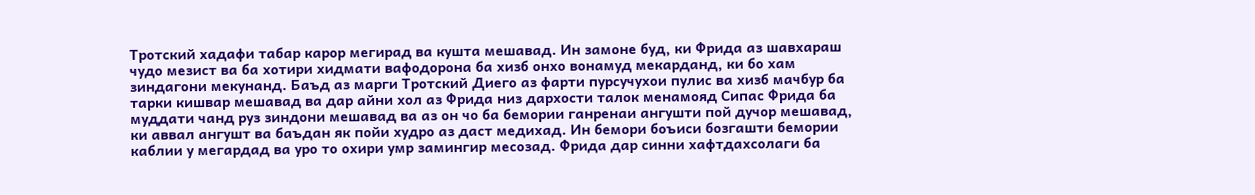Тротский хадафи табар карор мегирад ва кушта мешавад. Ин замоне буд, ки Фрида аз шавхараш чудо мезист ва ба хотири хидмати вафодорона ба хизб онхо вонамуд мекарданд, ки бо хам зиндагони мекунанд. Баъд аз марги Тротский Диего аз фарти пурсучухои пулис ва хизб мачбур ба тарки кишвар мешавад ва дар айни хол аз Фрида низ дархости талок менамояд Сипас Фрида ба муддати чанд руз зиндони мешавад ва аз он чо ба бемории ганренаи ангушти пой дучор мешавад, ки аввал ангушт ва баъдан як пойи худро аз даст медихад. Ин бемори боъиси бозгашти бемории каблии у мегардад ва уро то охири умр замингир месозад. Фрида дар синни хафтдахсолаги ба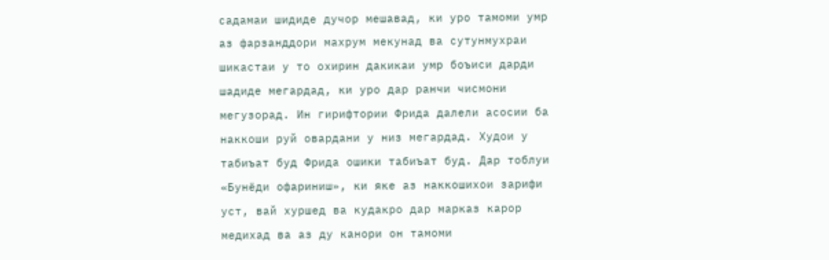садамаи шидиде дучор мешавад, ки уро тамоми умр аз фарзанддори махрум мекунад ва сутунмухраи шикастаи у то охирин дакикаи умр боъиси дарди шадиде мегардад, ки уро дар ранчи чисмони мегузорад. Ин гирифтории Фрида далели асосии ба наккоши руй овардани у низ мегардад. Худои у табиъат буд Фрида ошики табиъат буд. Дар тоблуи «Бунёди офариниш», ки яке аз наккошихои зарифи уст, вай хуршед ва кудакро дар марказ карор медихад ва аз ду канори он тамоми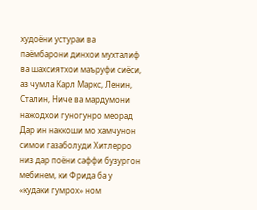худоёни устураи ва паёмбарони динхои мухталиф ва шахсиятхои маъруфи сиёси, аз чумла Карл Маркс, Ленин, Сталин, Ниче ва мардумони нажодхои гуногунро меорад Дар ин наккоши мо хамчунон симои газаболуди Хитлерро низ дар поёни саффи бузургон мебинем, ки Фрида ба у «кудаки гумрох» ном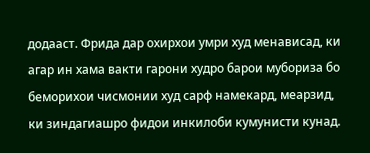додааст. Фрида дар охирхои умри худ менависад, ки агар ин хама вакти гарони худро барои мубориза бо беморихои чисмонии худ сарф намекард, меарзид, ки зиндагиашро фидои инкилоби кумунисти кунад.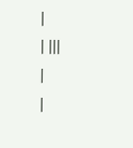|
| |||
|
|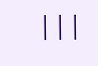|||